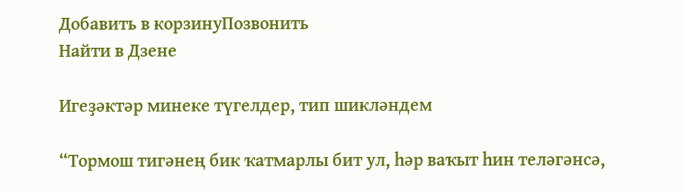Добавить в корзинуПозвонить
Найти в Дзене

Игеҙәктәр минеке түгелдер, тип шикләндем

“Тормош тигәнең бик ҡатмарлы бит ул, һәр ваҡыт һин теләгәнсә,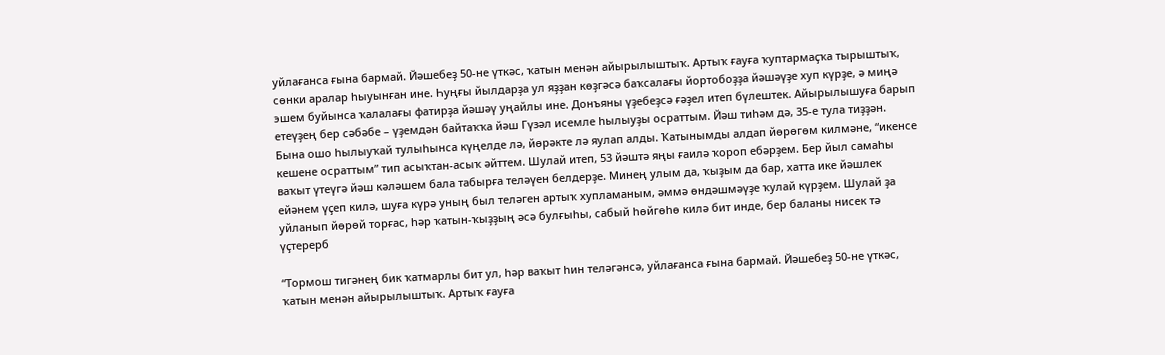уйлағанса ғына бармай. Йәшебеҙ 50-не үткәс, ҡатын менән айырылыштыҡ. Артыҡ ғауға ҡуптармаҫҡа тырыштыҡ, сөнки аралар һыуынған ине. Һуңғы йылдарҙа ул яҙҙан көҙгәсә баҡсалағы йортобоҙҙа йәшәүҙе хуп күрҙе, ә миңә эшем буйынса ҡалалағы фатирҙа йәшәү уңайлы ине. Донъяны үҙебеҙсә ғәҙел итеп бүлештек. Айырылышуға барып етеүҙең бер сәбәбе – үҙемдән байтаҡҡа йәш Гүзәл исемле һылыуҙы осраттым. Йәш тиһәм дә, 35-е тула тиҙҙән. Бына ошо һылыуҡай тулыһынса күңелде лә, йөрәкте лә яулап алды. Ҡатынымды алдап йөрөгөм килмәне, “икенсе кешене осраттым” тип асыҡтан-асыҡ әйттем. Шулай итеп, 53 йәштә яңы ғаилә ҡороп ебәрҙем. Бер йыл самаһы ваҡыт үтеүгә йәш кәләшем бала табырға теләүен белдерҙе. Минең улым да, ҡыҙым да бар, хатта ике йәшлек ейәнем үҫеп килә, шуға күрә уның был теләген артыҡ хупламаным, әммә өндәшмәүҙе ҡулай күрҙем. Шулай ҙа уйланып йөрөй торғас, һәр ҡатын-ҡыҙҙың әсә булғыһы, сабый һөйгөһө килә бит инде, бер баланы нисек тә үҫтерерб

“Тормош тигәнең бик ҡатмарлы бит ул, һәр ваҡыт һин теләгәнсә, уйлағанса ғына бармай. Йәшебеҙ 50-не үткәс, ҡатын менән айырылыштыҡ. Артыҡ ғауға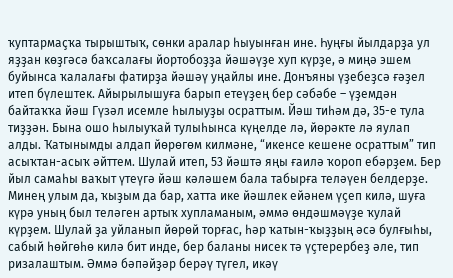ҡуптармаҫҡа тырыштыҡ, сөнки аралар һыуынған ине. Һуңғы йылдарҙа ул яҙҙан көҙгәсә баҡсалағы йортобоҙҙа йәшәүҙе хуп күрҙе, ә миңә эшем буйынса ҡалалағы фатирҙа йәшәү уңайлы ине. Донъяны үҙебеҙсә ғәҙел итеп бүлештек. Айырылышуға барып етеүҙең бер сәбәбе – үҙемдән байтаҡҡа йәш Гүзәл исемле һылыуҙы осраттым. Йәш тиһәм дә, 35-е тула тиҙҙән. Бына ошо һылыуҡай тулыһынса күңелде лә, йөрәкте лә яулап алды. Ҡатынымды алдап йөрөгөм килмәне, “икенсе кешене осраттым” тип асыҡтан-асыҡ әйттем. Шулай итеп, 53 йәштә яңы ғаилә ҡороп ебәрҙем. Бер йыл самаһы ваҡыт үтеүгә йәш кәләшем бала табырға теләүен белдерҙе. Минең улым да, ҡыҙым да бар, хатта ике йәшлек ейәнем үҫеп килә, шуға күрә уның был теләген артыҡ хупламаным, әммә өндәшмәүҙе ҡулай күрҙем. Шулай ҙа уйланып йөрөй торғас, һәр ҡатын-ҡыҙҙың әсә булғыһы, сабый һөйгөһө килә бит инде, бер баланы нисек тә үҫтерербеҙ әле, тип ризалаштым. Әммә бәпәйҙәр берәү түгел, икәү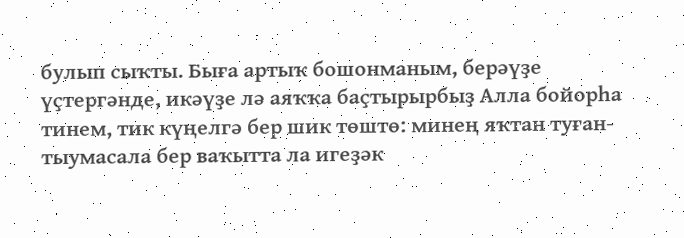булып сыҡты. Быға артыҡ бошонманым, берәүҙе үҫтергәнде, икәүҙе лә аяҡҡа баҫтырырбыҙ Алла бойорһа тинем, тик күңелгә бер шик төштө: минең яҡтан туған-тыумасала бер ваҡытта ла игеҙәк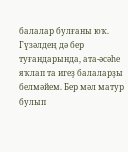балалар булғаны юҡ. Гүзәлдең дә бер туғандарында, ата-әсәһе яҡлап та игеҙ балаларҙы белмәйем. Бер мәл матур булып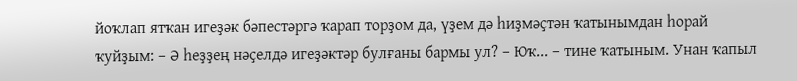йоҡлап ятҡан игеҙәк бәпестәргә ҡарап торҙом да, үҙем дә һиҙмәҫтән ҡатынымдан һорай ҡуйҙым: – Ә һеҙҙең нәҫелдә игеҙәктәр булғаны бармы ул? – Юҡ... – тине ҡатыным. Унан ҡапыл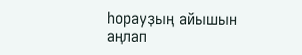һорауҙың айышын аңлап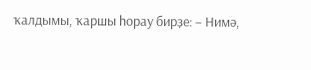ҡалдымы, ҡаршы һорау бирҙе: – Нимә,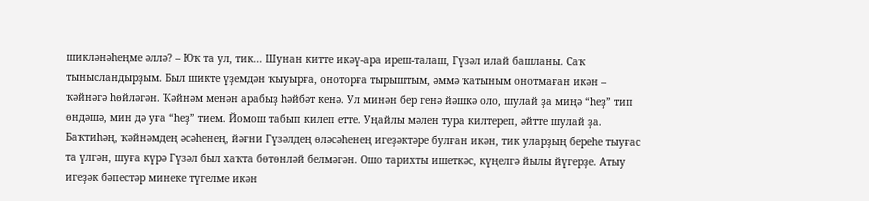шикләнәһеңме әллә? – Юҡ та ул, тик... Шунан китте икәү-ара иреш-талаш, Гүзәл илай башланы. Саҡ тынысландырҙым. Был шикте үҙемдән ҡыуырға, оноторға тырыштым, әммә ҡатыным онотмаған икән – ҡәйнәгә һөйләгән. Ҡәйнәм менән арабыҙ һәйбәт кенә. Ул минән бер генә йәшкә оло, шулай ҙа миңә “һеҙ” тип өндәшә, мин дә уға “һеҙ” тием. Йомош табып килеп етте. Уңайлы мәлен тура килтереп, әйтте шулай ҙа. Баҡтиһәң, ҡәйнәмдең әсәһенең, йәғни Гүзәлдең өләсәһенең игеҙәктәре булған икән, тик уларҙың береһе тыуғас та үлгән, шуға күрә Гүзәл был хаҡта бөтөнләй белмәгән. Ошо тарихты ишеткәс, күңелгә йылы йүгерҙе. Атыу игеҙәк бәпестәр минеке түгелме икән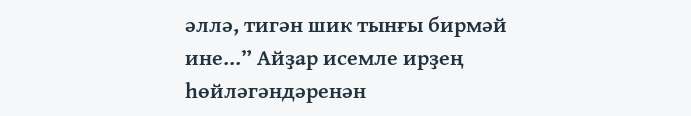әллә, тигән шик тынғы бирмәй ине...” Айҙар исемле ирҙең һөйләгәндәренән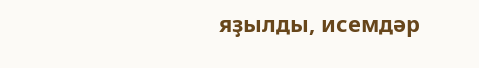яҙылды, исемдәр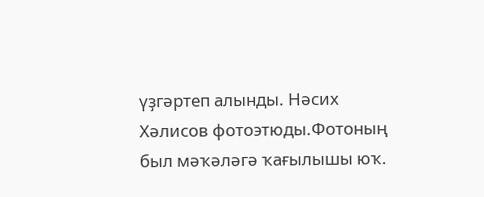үҙгәртеп алынды. Нәсих Хәлисов фотоэтюды.Фотоның был мәҡәләгә ҡағылышы юҡ.